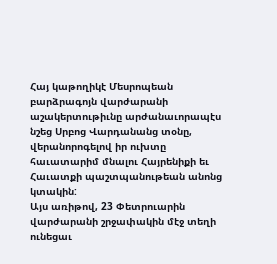Հայ կաթողիկէ Մեսրոպեան բարձրագոյն վարժարանի աշակերտութիւնը արժանաւորապէս նշեց Սրբոց Վարդանանց տօնը, վերանորոգելով իր ուխտը հաւատարիմ մնալու Հայրենիքի եւ Հաւատքի պաշտպանութեան անոնց կտակին:
Այս առիթով, 23 Փետրուարին վարժարանի շրջափակին մէջ տեղի ունեցաւ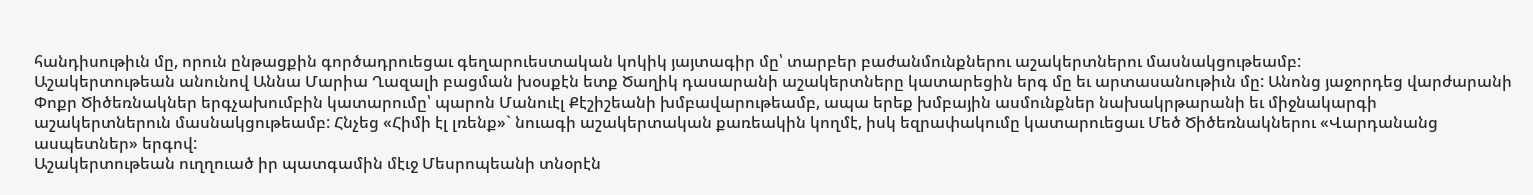հանդիսութիւն մը, որուն ընթացքին գործադրուեցաւ գեղարուեստական կոկիկ յայտագիր մը՝ տարբեր բաժանմունքներու աշակերտներու մասնակցութեամբ:
Աշակերտութեան անունով Աննա Մարիա Ղազալի բացման խօսքէն ետք Ծաղիկ դասարանի աշակերտները կատարեցին երգ մը եւ արտասանութիւն մը: Անոնց յաջորդեց վարժարանի Փոքր Ծիծեռնակներ երգչախումբին կատարումը՝ պարոն Մանուէլ Քէշիշեանի խմբավարութեամբ, ապա երեք խմբային ասմունքներ նախակրթարանի եւ միջնակարգի աշակերտներուն մասնակցութեամբ: Հնչեց «Հիմի էլ լռենք»` նուագի աշակերտական քառեակին կողմէ, իսկ եզրափակումը կատարուեցաւ Մեծ Ծիծեռնակներու «Վարդանանց ասպետներ» երգով:
Աշակերտութեան ուղղուած իր պատգամին մէւջ Մեսրոպեանի տնօրէն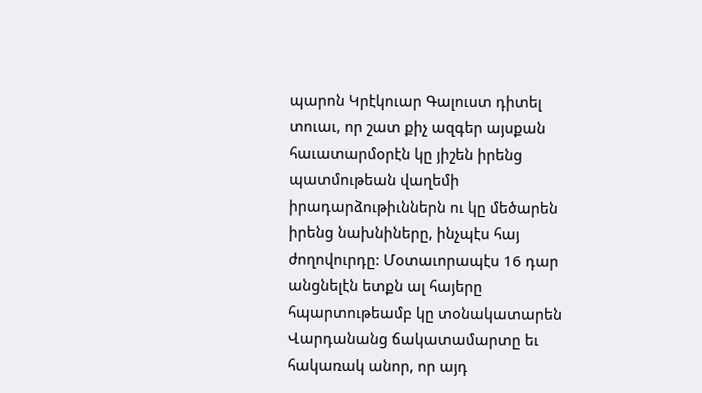պարոն Կրէկուար Գալուստ դիտել տուաւ, որ շատ քիչ ազգեր այսքան հաւատարմօրէն կը յիշեն իրենց պատմութեան վաղեմի իրադարձութիւններն ու կը մեծարեն իրենց նախնիները, ինչպէս հայ ժողովուրդը: Մօտաւորապէս 16 դար անցնելէն ետքն ալ հայերը հպարտութեամբ կը տօնակատարեն Վարդանանց ճակատամարտը եւ հակառակ անոր, որ այդ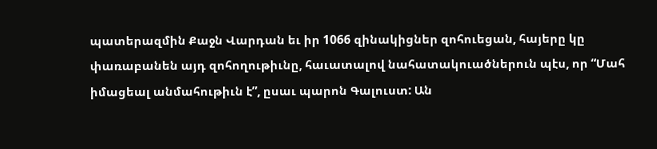պատերազմին Քաջն Վարդան եւ իր 1066 զինակիցներ զոհուեցան, հայերը կը փառաբանեն այդ զոհողութիւնը, հաւատալով նահատակուածներուն պէս, որ “Մահ իմացեալ անմահութիւն է”, ըսաւ պարոն Գալուստ: Ան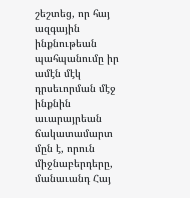շեշտեց, որ հայ ազգային ինքնութեան պահպանումը իր ամէն մէկ դրսեւորման մէջ ինքնին աւարայրեան ճակատամարտ մըն է, որուն միջնաբերդերը, մանաւանդ Հայ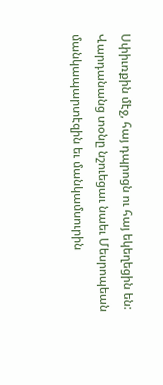Սփիւռքին մէջ, հայ դպրոցն ու հայ եկեղեցին են:
Վարդանանց տօնը նշուեցաւ նաեւ Մեսրոպեան մանկապարտէզին եւ մանկամսուրին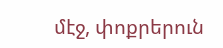մէջ, փոքրերուն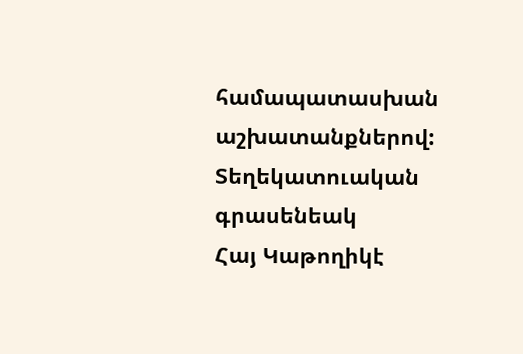համապատասխան աշխատանքներով:
Տեղեկատուական գրասենեակ
Հայ Կաթողիկէ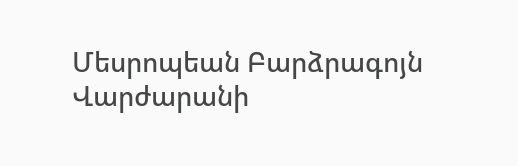Մեսրոպեան Բարձրագոյն Վարժարանի